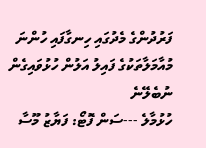ފަރުދުންގެ މެދުގައި ހިނގާފައި ހުންނަ މުއާމަލާތަކުގެ ފައިލު އަލުން ހުޅުވައިގެން ނުބެލޭނެ
ހުޅުމާލެ ---ސަން ފޮޓޯ: ފަޔާޒު މޫސާ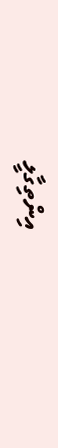އިންތިގާލީ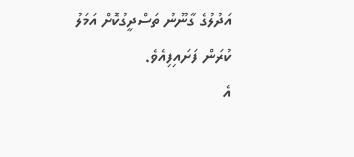އަދުލުގެ ގާނޫނު ތަސްދީގުކޮށް އަމަލު ކުރަން ފަށައިފިއެވެ.
އެ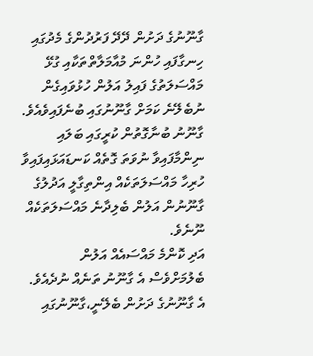ގާނޫނުގެ ދަށުން ދޭދޭ ފަރުދުންގެ މެދުގައި ހިނގާފައި ހުންނަ މުއާމަލާތްތަކާއި ގުޅޭ މައްސަލަތުގެ ފައިލު އަލުން ހުޅުވައިގެން ނުބެލޭނެ ކަމަށް ގާނޫނުގައި ބުނެފައިވެއެވެ. ގާނޫނު ބުނާގޮތުން ކުރީގައި ބަލައި ނިންމާފައިވާ ނުވަތަ ގޮތެއް ކަނޑައަޅައިފައިވާ ހުރިހާ މައްސަލަތަކެއް އިންތިގާލީ އަދުލުގެ ގާނޫނުން އަލުން ބެލިދާނެ މައްސަލަތަކެއް ނޫނެވެ.
އަދި ކޮންމެ މައްސައެއް އަލުން ބެލުމަށްވެސް އެ ގާނޫނު ތަނެއް ނުދެއެވެ. އެ ގާނޫނުގެ ދަށުން ބެލޭނީ،ގާނޫނުގައި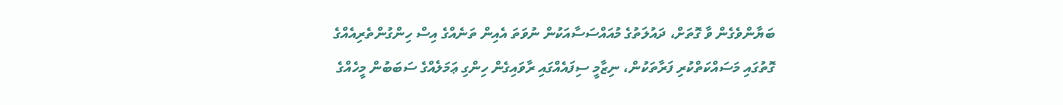ބަޔާންވެގެން ވާ ގޮތަށް، ދައުލަތުގެ މުއައްސަސާއަކުން ނުވަތަ އެއިން ތަނެއްގެ އިސް ހިންގުންތެރިއެއްގެ ގޮތުގައި މަސައްކަތްކުރި ފަރާތަކުން، ނިޒާމީ ސިފައެއްގައި ރާވައިގެން ހިންގި ޢަމަލެއްގެ ސަބަބުން މީހެއްގެ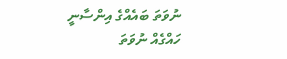ނުވަތަ ބައެއްގެ އިންސާނީ ހައްގެއް ނުވަތަ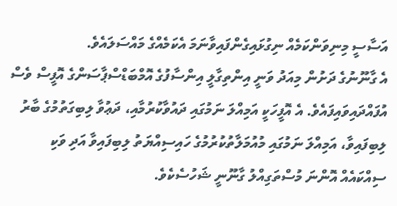އަސާސީ މިނިވަންކަމެއް ނިގުޅައިގެންފައިވާނަމަ އެކަމެއްގެ މައްސަލައެވެ.
އެ ގާނޫނުގެ ދަށުން މިއަދު ވަނީ އިންތިގާލީ އިންސާފުގެ އޮމްބަޑްސްޕާސަންގެ އޮފީސް ވެސް އުފައްދައިވައިފައެވެ. އެ އޮފީހަކީ އަމިއްލަ ނަމުގައި ދައުވާކުރުމާއި، ދަޢުވާ ލިބިގަތުމުގެ ބާރު ލިބިފައިވާ، އަމިއްލަ ނަމުގައި މުއުމަލާތުކުރުމުގެ ހައިސިއްޔަތު ލިބިފައިވާ އަދި ވަކި ސިއްކައެއް އޮންނަ މުސްތަގިއްލު ގާނޫނީ ޝަހުސެކެވެ.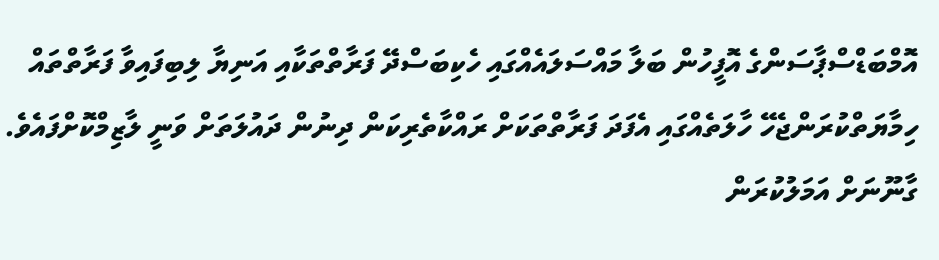އޮމްބަޑްސްޕާސަންގެ އޮފީހުން ބަލާ މައްސަލައެއްގައި ހެކިބަސްދޭ ފަރާތްތަކާއި އަނިޔާ ލިބިފައިވާ ފަރާތްތައް ހިމާޔަތްކުރަންޖެހޭ ހާލަތެއްގައި އެފަދަ ފަރާތްތަކަށް ރައްކާތެރިކަން ދިނުން ދައުލަތަށް ވަނީ ލާޒިމްކޮށްފައެވެ.
ގާނޫނަށް އަމަލުކުރަން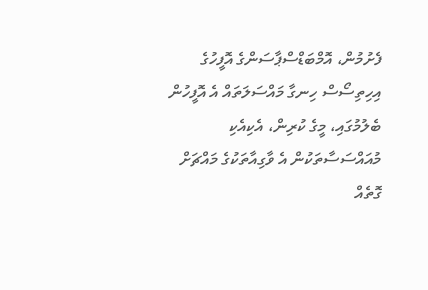ފެށުމުން، އޮމްބަޑްސްޕާސަންގެ އޮފީހުގެ އިހިތިސޯސް ހިނގާ މައްސަލަތައް އެ އޮފީހުން ބެލުމުގައި، މީގެ ކުރިން، އެކިއެކި މުއައްސަސާތަކުން އެ ވާގިއާތަކުގެ މައްޗަށް ގޮތެއް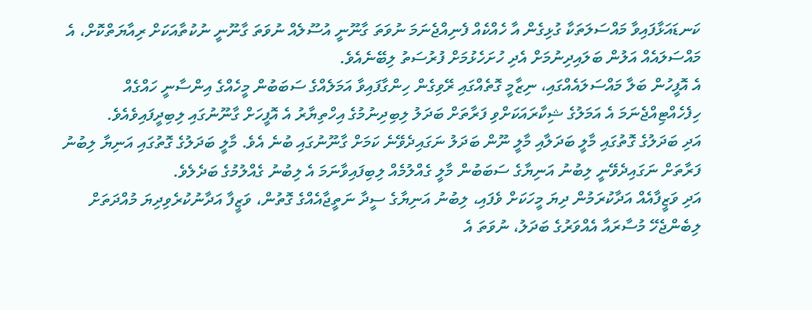ކަނޑައަޅާފައިވާ މައްސަލަތަކާ ގުޅިގެން އާ ހެއްކެއް ފެނިއްޖެނަމަ ނުވަތަ ގާނޫނީ އުސޫލެއް ނުވަތަ ގާނޫނީ ނުކުތާއަކަށް ރިއާޔަތްކޮށް، އެ މައްސަލައެއް އަލުން ބަލައިދިނުމަށް އެދި ހުށަހެޅުމަށް ފުރުސަތު ލިބޭނެއެވެ.
އެ އޮފީހުން ބަލާ މައްސަލައެއްގައި، ނިޒާމީ ގޮތެއްގައި ރޭވިގެން ހިންގާފައިވާ އަމަލެއްގެ ސަބަބުން މީހެއްގެ އިންސާނީ ހައްގެއް ހިފެހެއްޓިއްޖެނަމަ އެ އަމަލުގެ ޝިކާރައަކަށްވި ފަރާތަށް ބަދަލު ލިބިދިނުމުގެ އިހްތިޔާރު އެ އޮފީހަށް ގާނޫނުގައި ލިބިދީފައިވެއެވެ.
އަދި ބަދަލުގެ ގޮތުގައި މާލީ ބަދަލާއި މާލީ ނޫން ބަދަލު ނަގައިދެވޭނެ ކަމަށް ގާނޫނުގައި ބުނެ އެވެ. މާލީ ބަދަލުގެ ގޮތުގައި އަނިޔާ ލިބުނު ފަރާތަށް ނަގައިދެވޭނީ ލިބުނު އަނިޔާގެ ސަބަބުން މާލީ ގެއްލުމެއް ލިބިފައިވާނަމަ އެ ލިބުނު ގެއްލުމުގެ ބަދެލެވެ.
އަދި ވަޒީފާއެއް އަދާކުރަމުން ދިޔަ މީހަކަށް ވެފައި، ލިބުނު އަނިޔާގެ ސީދާ ނަތީޖާއެއްގެ ގޮތުން، ވަޒީފާ އަދާނުކުރެވިދިޔަ މުއްދަތަށް ލިބެންޖެހޭ މުސާރައާ އެއްވަރުގެ ބަދަލު، ނުވަތަ އެ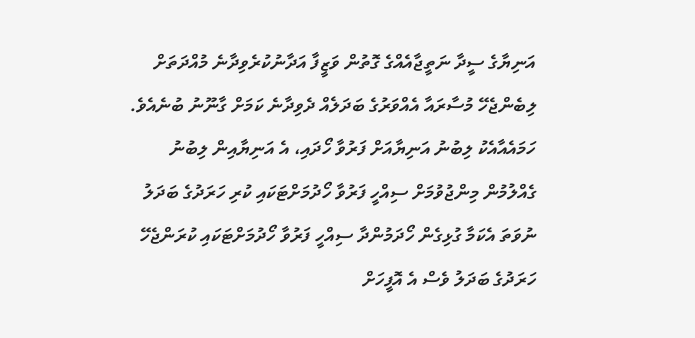އަނިޔާގެ ސީދާ ނަތީޖާއެއްގެ ގޮތުން ވަޒީފާ އަދާނުކުރެވިދާނެ މުއްދަތަށް ލިބެންޖެހޭ މުސާރައާ އެއްވަރުގެ ބަދަލެއް ދެވިދާނެ ކަމަށް ގާނޫނު ބުނެއެވެ.
ހަމައެއާއެކު ލިބުނު އަނިޔާއަށް ފަރުވާ ހޯދައި، އެ އަނިޔާއިން ލިބުނު ގެއްލުމުން މިންޖުވުމަށް ސިއްހީ ފަރުވާ ހޯދުމަށްޓަކައި ކުރި ހަރަދުގެ ބަދަލު ނުވަތަ އެކަމާ ގުޅިގެން ހޯދަމުންދާ ސިއްހީ ފަރުވާ ހޯދުމަށްޓަކައި ކުރަންޖެހޭ ހަރަދުގެ ބަދަލު ވެސް އެ އޮފީހަށް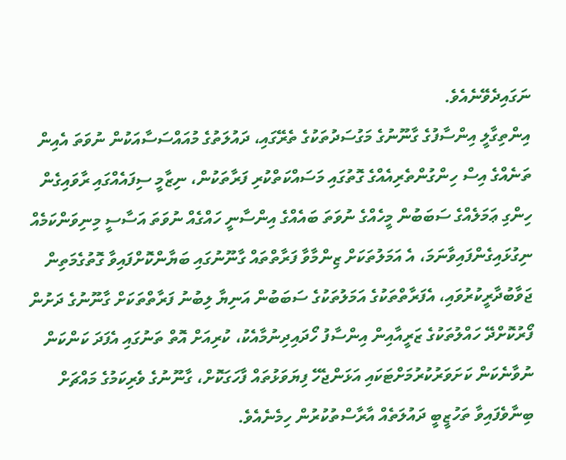ނަގައިދެވޭނެއެވެ.
އިންތިގާލީ އިންސާފުގެ ގާނޫނުގެ މަގުސަދުތަކުގެ ތެރޭގައި، ދައުލަތުގެ މުއައްސަސާއަކުން ނުވަތަ އެއިން ތަނެއްގެ އިސް ހިންގުންތެރިއެއްގެ ގޮތުގައި މަސައްކަތްކުރި ފަރާތަކުން، ނިޒާމީ ސިފައެއްގައި ރާވައިގެން ހިންގި ޢަމަލެއްގެ ސަބަބުން މީހެއްގެ ނުވަތަ ބައެއްގެ އިންސާނީ ހައްގެއް ނުވަތަ އަސާސީ މިނިވަންކަމެއް ނިގުޅައިގެންފައިވާނަމަ، އެ އަމަލުތަކަށް ޒިންމާވާ ފަރާތްތައް ގާނޫނުގައި ބަޔާންކޮށްފައިވާ ގޮތުގެމަތިން ޖަވާބުދާރީކުރުވައި، އެފަރާތްތަކުގެ އަމަލުތަކުގެ ސަބަބުން އަނިޔާ ލިބުނު ފަރާތްތަކަށް ގާނޫނުގެ ދަށުން ފޯރުކޮށްދޭ ހައްލުތަކުގެ ޒަރީއާއިން އިންސާފު ހޯދައިދިނުމާއެކު، ކުރިއަށް އޮތް ތަނުގައި އެފަދަ ކަންކަން ނުވާނެކަން ކަށަވަރުކުރުމަށްޓަކައި އަޅަންޖެހޭ ފިޔަވަޅުތައް ފާހަގަކޮށް، ގާނޫނުގެ ވެރިކަމުގެ މައްޗަށް ބިނާވެފައިވާ ތަހުޒީބީ ދައުލަތެއް އާރާސްތުކުރުން ހިމެނެއެވެ.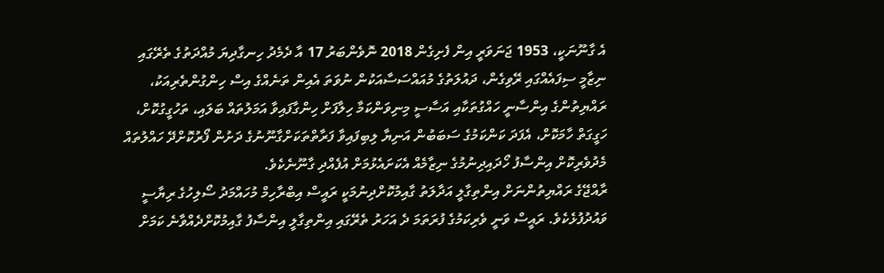އެ ގާނޫނަކީ، 1953 ޖަނަވަރީ އިން ފެށިގެން 2018 ނޮވެންބަރު 17 އާ ދެމެދު ހިނގާދިޔަ މުއްދަތުގެ ތެރޭގައި ނިޒާމީ ސިފައެއްގައި ރޭވިގެން، ދައުލަތުގެ މުއައްސަސާއަކުން ނުވަތަ އެއިން ތަނެއްގެ އިސް ހިންގުންތެރިއަކު، ރައްޔިތުންގެ އިންސާނީ ހައްގުތަކާއި އަސާސީ މިނިވަންކަމާ ހިލާފަށް ހިންގާފައިވާ އަމަލުތައް ބަލައި، ތަހުގީގުކޮށް، ހަގީގަތް ހާމަކޮށް، އެފަދަ ކަންކަމުގެ ސަބަބުން އަނިޔާ ލިބިފައިވާ ފަރާތްތަކަށްގާނޫނުގެ ދަށުން ފޯރުކޮށްދޭ ހައްލުތައް މެދުވެރިކޮށް އިންސާފު ހޯދައިދިނުމުގެ ނިޒާމެއް އެކަށައެޅުމަށް އުފެއްދި ގާނޫނެކެވެ.
ރާއްޖޭގެ ރައްޔިތުންނަށް އިންތިގާލީ އަދާލަތު ގާއިމުކޮށްދިނުމަކީ ރައީސް އިބްރާހިމް މުހައްމަދު ސޯލިހުގެ ރިޔާސީ ވައުދުފުޅެކެވެ. ރައީސް ވަނީ ވެރިކަމުގެ ފުރަތަމަ ދެ އަހަރު ތެރޭގައި އިންތިގާލީ އިންސާފު ގާއިމުކޮށްދެއްވާނެ ކަމަށް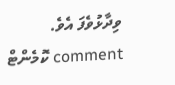ވިދާޅުވެފަ އެވެ.
comment ކޮމެންޓް